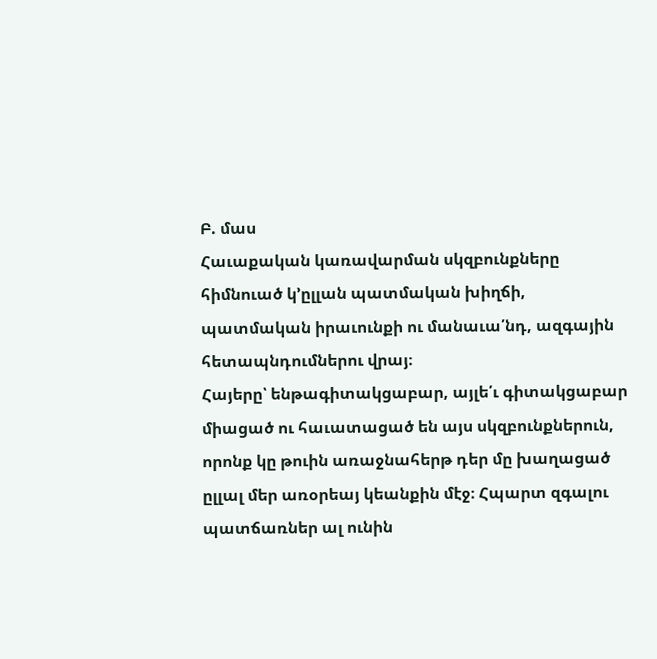Բ. մաս
Հաւաքական կառավարման սկզբունքները հիմնուած կ’ըլլան պատմական խիղճի, պատմական իրաւունքի ու մանաւա՛նդ, ազգային հետապնդումներու վրայ։
Հայերը՝ ենթագիտակցաբար, այլե՛ւ գիտակցաբար միացած ու հաւատացած են այս սկզբունքներուն, որոնք կը թուին առաջնահերթ դեր մը խաղացած ըլլալ մեր առօրեայ կեանքին մէջ։ Հպարտ զգալու պատճառներ ալ ունին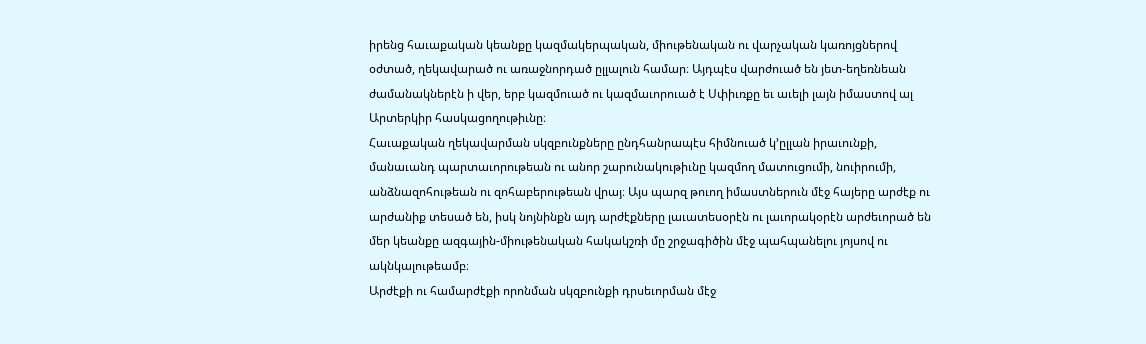իրենց հաւաքական կեանքը կազմակերպական, միութենական ու վարչական կառոյցներով օժտած, ղեկավարած ու առաջնորդած ըլլալուն համար։ Այդպէս վարժուած են յետ-եղեռնեան ժամանակներէն ի վեր, երբ կազմուած ու կազմաւորուած է Սփիւռքը եւ աւելի լայն իմաստով ալ Արտերկիր հասկացողութիւնը։
Հաւաքական ղեկավարման սկզբունքները ընդհանրապէս հիմնուած կ’ըլլան իրաւունքի, մանաւանդ պարտաւորութեան ու անոր շարունակութիւնը կազմող մատուցումի, նուիրումի, անձնազոհութեան ու զոհաբերութեան վրայ։ Այս պարզ թուող իմաստներուն մէջ հայերը արժէք ու արժանիք տեսած են, իսկ նոյնինքն այդ արժէքները լաւատեսօրէն ու լաւորակօրէն արժեւորած են մեր կեանքը ազգային-միութենական հակակշռի մը շրջագիծին մէջ պահպանելու յոյսով ու ակնկալութեամբ։
Արժէքի ու համարժէքի որոնման սկզբունքի դրսեւորման մէջ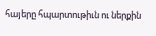հայերը հպարտութիւն ու ներքին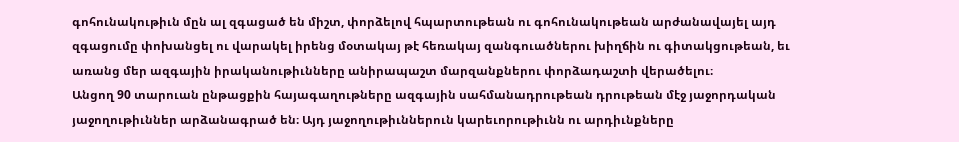գոհունակութիւն մըն ալ զգացած են միշտ, փորձելով հպարտութեան ու գոհունակութեան արժանավայել այդ զգացումը փոխանցել ու վարակել իրենց մօտակայ թէ հեռակայ զանգուածներու խիղճին ու գիտակցութեան, եւ առանց մեր ազգային իրականութիւնները անիրապաշտ մարզանքներու փորձադաշտի վերածելու։
Անցող 90 տարուան ընթացքին հայագաղութները ազգային սահմանադրութեան դրութեան մէջ յաջորդական յաջողութիւններ արձանագրած են։ Այդ յաջողութիւններուն կարեւորութիւնն ու արդիւնքները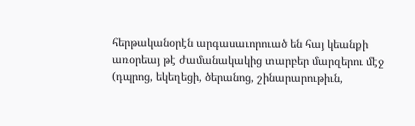հերթականօրէն արգասաւորուած են հայ կեանքի առօրեայ թէ ժամանակակից տարբեր մարզերու մէջ (դպրոց, եկեղեցի, ծերանոց, շինարարութիւն,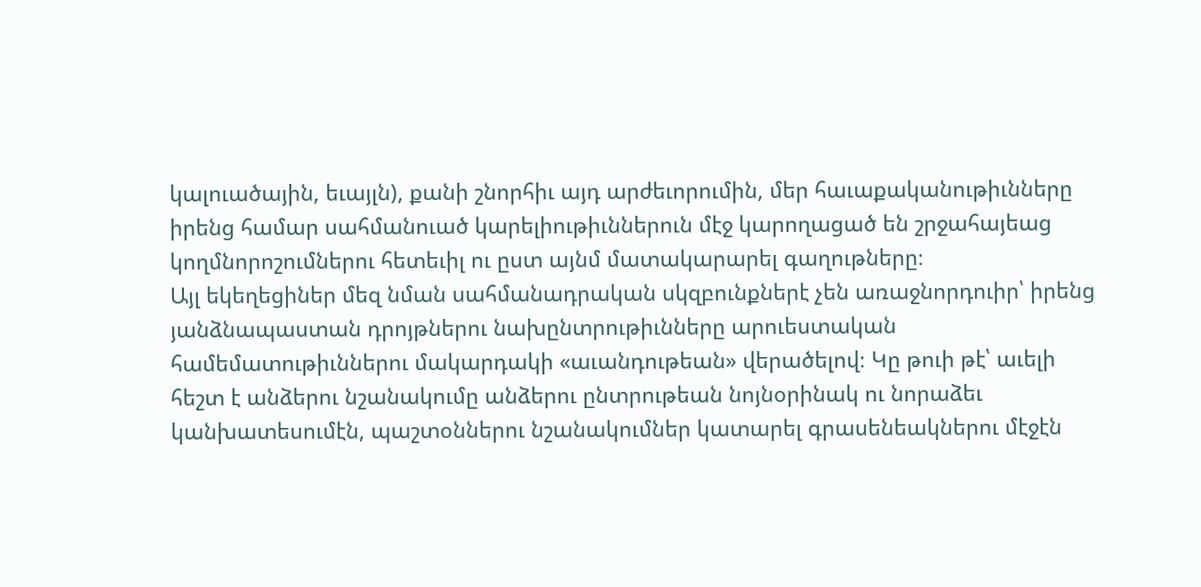կալուածային, եւայլն), քանի շնորհիւ այդ արժեւորումին, մեր հաւաքականութիւնները իրենց համար սահմանուած կարելիութիւններուն մէջ կարողացած են շրջահայեաց կողմնորոշումներու հետեւիլ ու ըստ այնմ մատակարարել գաղութները։
Այլ եկեղեցիներ մեզ նման սահմանադրական սկզբունքներէ չեն առաջնորդուիր՝ իրենց յանձնապաստան դրոյթներու նախընտրութիւնները արուեստական համեմատութիւններու մակարդակի «աւանդութեան» վերածելով։ Կը թուի թէ՝ աւելի հեշտ է անձերու նշանակումը անձերու ընտրութեան նոյնօրինակ ու նորաձեւ կանխատեսումէն, պաշտօններու նշանակումներ կատարել գրասենեակներու մէջէն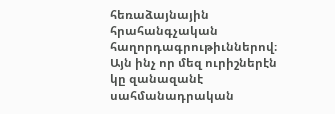հեռաձայնային հրահանգչական հաղորդագրութիւններով։
Այն ինչ որ մեզ ուրիշներէն կը զանազանէ սահմանադրական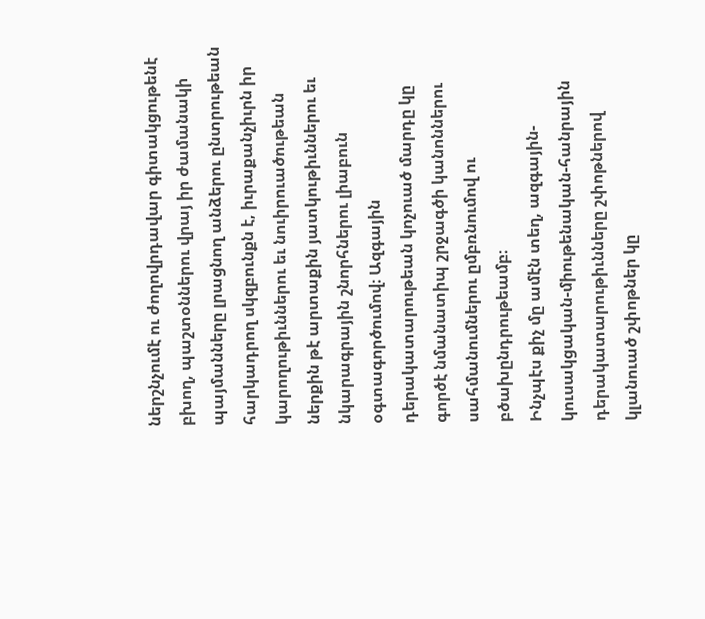ներշնչումէ ու ժողովրդավար գիտակցութենէ բխող, պաշտօններու վրայ իր ժամանակի պայմանները լրացնող անձերու ընտրութեան հարկադրող սկզբունքն է, իւրաքանչիւրն իր կարողութիւններու եւ նուիրուածութեան ներքին թէ արտաքին յատկութիւններու եւ նկարագրային շնորհներու լիաբուն օգտագործումով։ Ազգային դերակատարութեան կոչուած մարդը կը գործէ նմանատիպ շրջագծի կանոններու սահմանումներու ըմբռնումով ու բծախընդրութեամբ։
Ինչպէս քիչ մը ամէն տեղ, ազգային-կուսակցական-միութենական-հանրային դերակատարութիւնները շփոթներով կլանուած շփոթներ կը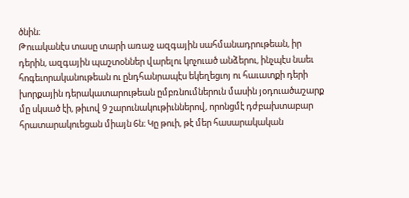ծնին։
Թուականէս տասը տարի առաջ ազգային սահմանադրութեան, իր դերին, ազգային պաշտօններ վարելու կոչուած անձերու, ինչպէս նաեւ հոգեւորականութեան ու ընդհանրապէս եկեղեցւոյ ու հաւատքի դերի խորքային դերակատարութեան ըմբռնումներուն մասին յօդուածաշարք մը սկսած էի, թիւով 9 շարունակութիւններով, որոնցմէ դժբախտաբար հրատարակուեցան միայն 6ն։ Կը թուի, թէ մեր հասարակական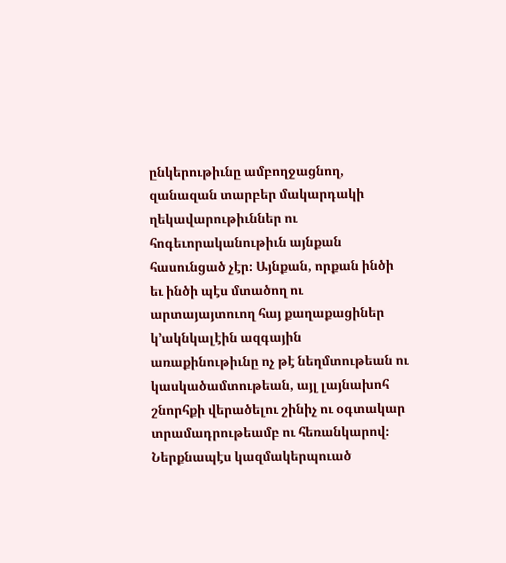ընկերութիւնը ամբողջացնող, զանազան տարբեր մակարդակի ղեկավարութիւններ ու հոգեւորականութիւն այնքան հասունցած չէր։ Այնքան, որքան ինծի եւ ինծի պէս մտածող ու արտայայտուող հայ քաղաքացիներ կ’ակնկալէին ազգային առաքինութիւնը ոչ թէ նեղմտութեան ու կասկածամտութեան, այլ լայնախոհ շնորհքի վերածելու շինիչ ու օգտակար տրամադրութեամբ ու հեռանկարով։
Ներքնապէս կազմակերպուած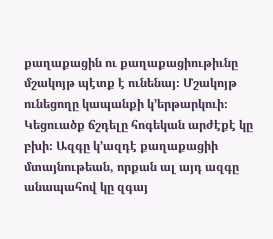քաղաքացին ու քաղաքացիութիւնը մշակոյթ պէտք է ունենայ։ Մշակոյթ ունեցողը կապանքի կ’երթարկուի։ Կեցուածք ճշդելը հոգեկան արժէքէ կը բխի։ Ազգը կ’ազդէ քաղաքացիի մտայնութեան, որքան ալ այդ ազգը անապահով կը զգայ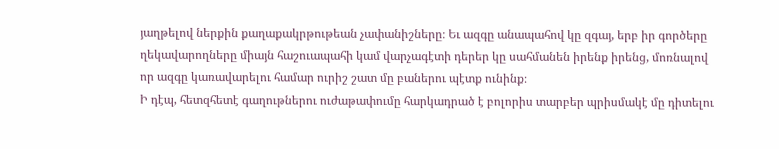յաղթելով ներքին քաղաքակրթութեան չափանիշները։ Եւ ազգը անապահով կը զգայ, երբ իր գործերը ղեկավարողները միայն հաշուապահի կամ վարչագէտի դերեր կը սահմանեն իրենք իրենց, մոռնալով որ ազգը կառավարելու համար ուրիշ շատ մը բաներու պէտք ունինք։
Ի դէպ, հետզհետէ գաղութներու ուժաթափումը հարկադրած է բոլորիս տարբեր պրիսմակէ մը դիտելու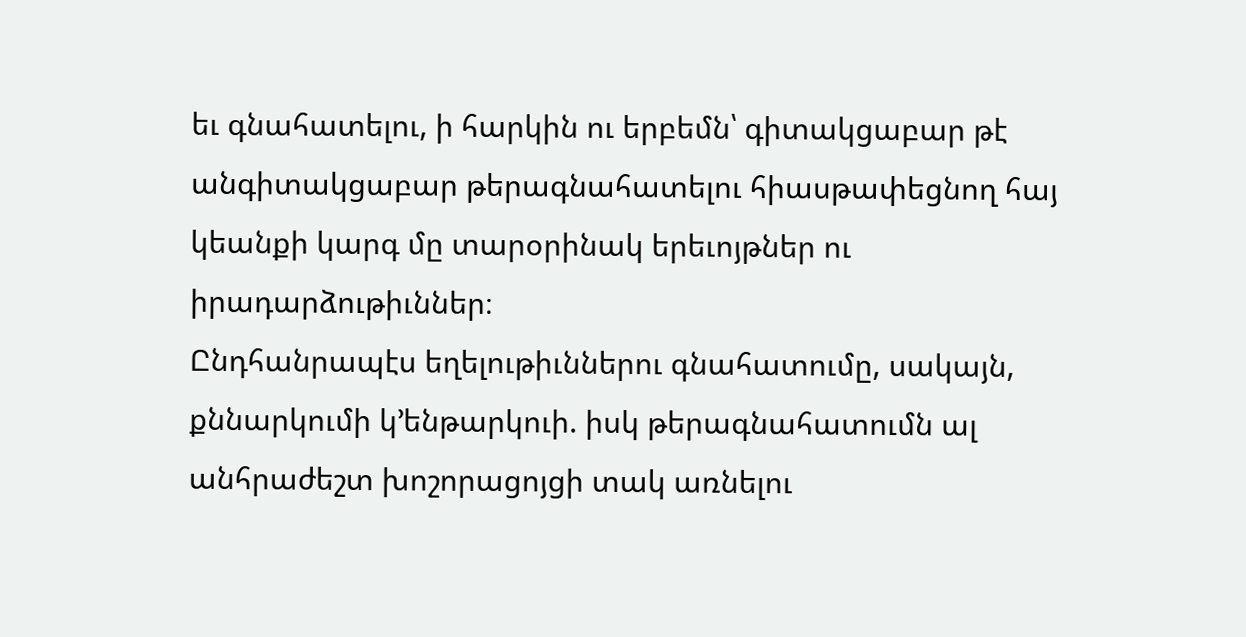եւ գնահատելու, ի հարկին ու երբեմն՝ գիտակցաբար թէ անգիտակցաբար թերագնահատելու հիասթափեցնող հայ կեանքի կարգ մը տարօրինակ երեւոյթներ ու իրադարձութիւններ։
Ընդհանրապէս եղելութիւններու գնահատումը, սակայն, քննարկումի կ’ենթարկուի. իսկ թերագնահատումն ալ անհրաժեշտ խոշորացոյցի տակ առնելու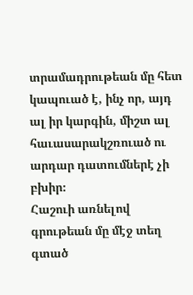տրամադրութեան մը հետ կապուած է, ինչ որ, այդ ալ իր կարգին, միշտ ալ հաւասարակշռուած ու արդար դատումներէ չի բխիր։
Հաշուի առնելով գրութեան մը մէջ տեղ գտած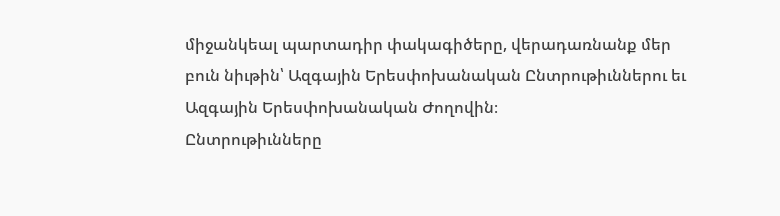միջանկեալ պարտադիր փակագիծերը, վերադառնանք մեր բուն նիւթին՝ Ազգային Երեսփոխանական Ընտրութիւններու եւ Ազգային Երեսփոխանական Ժողովին։
Ընտրութիւնները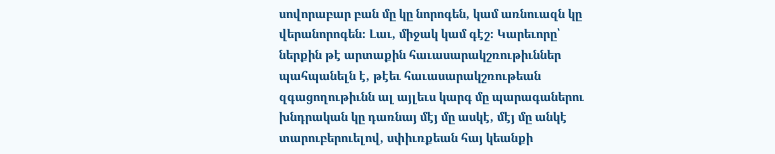սովորաբար բան մը կը նորոգեն, կամ առնուազն կը վերանորոգեն։ Լաւ, միջակ կամ գէշ։ Կարեւորը՝ ներքին թէ արտաքին հաւասարակշռութիւններ պահպանելն է, թէեւ հաւասարակշռութեան զգացողութիւնն ալ այլեւս կարգ մը պարագաներու խնդրական կը դառնայ մէյ մը ասկէ, մէյ մը անկէ տարուբերուելով, սփիւռքեան հայ կեանքի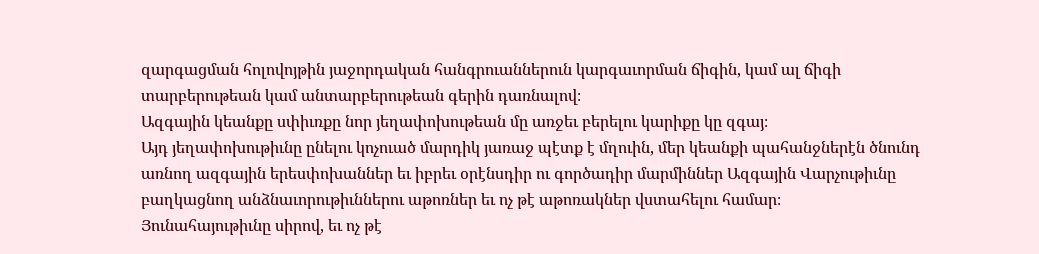զարգացման հոլովոյթին յաջորդական հանգրուաններուն կարգաւորման ճիգին, կամ ալ ճիգի տարբերութեան կամ անտարբերութեան գերին դառնալով։
Ազգային կեանքը սփիւռքը նոր յեղափոխութեան մը առջեւ բերելու կարիքը կը զգայ։
Այդ յեղափոխութիւնը ընելու կոչուած մարդիկ յառաջ պէտք է մղուին, մեր կեանքի պահանջներէն ծնունդ առնող ազգային երեսփոխաններ եւ իբրեւ օրէնսդիր ու գործադիր մարմիններ Ազգային Վարչութիւնը բաղկացնող անձնաւորութիւններու աթոռներ եւ ոչ թէ աթոռակներ վստահելու համար։
Յունահայութիւնը սիրով, եւ ոչ թէ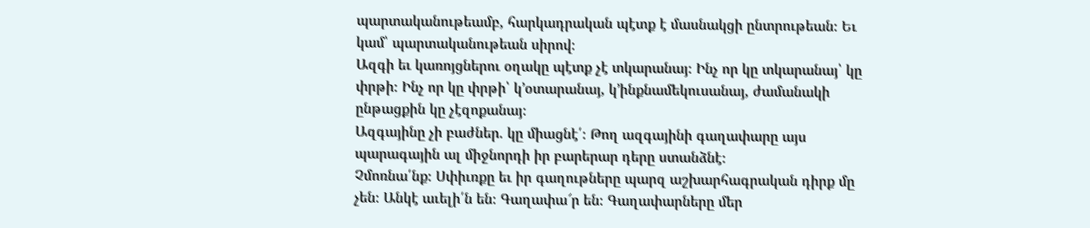պարտականութեամբ, հարկադրական պէտք է մասնակցի ընտրութեան։ Եւ կամ՝ պարտականութեան սիրով։
Ազգի եւ կառոյցներու օղակը պէտք չէ տկարանայ։ Ինչ որ կը տկարանայ՝ կը փրթի։ Ինչ որ կը փրթի՝ կ’օտարանայ, կ’ինքնամեկուսանայ, ժամանակի ընթացքին կը չէզոքանայ։
Ազգայինը չի բաժներ. կը միացնէ՛։ Թող ազգայինի գաղափարը այս պարագային ալ միջնորդի իր բարերար դերը ստանձնէ։
Չմոռնա՛նք։ Սփիւռքը եւ իր գաղութները պարզ աշխարհագրական դիրք մը չեն։ Անկէ աւելի՛ն են։ Գաղափա՜ր են։ Գաղափարները մեր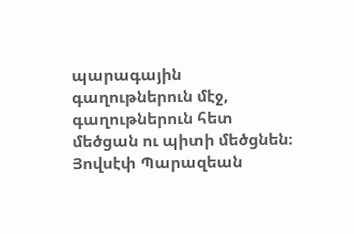պարագային գաղութներուն մէջ, գաղութներուն հետ մեծցան ու պիտի մեծցնեն։
Յովսէփ Պարազեան